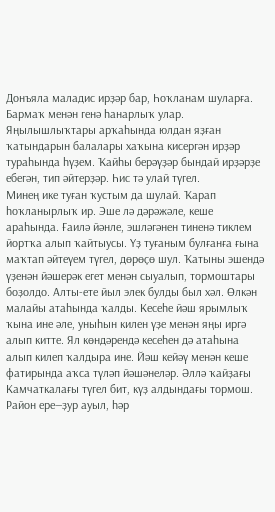Донъяла маладис ирҙәр бар, Һоҡланам шуларға. Бармаҡ менән генә һанарлыҡ улар. Яңылышлыҡтары арҡаһында юлдан яҙған ҡатындарын балалары хаҡына кисергән ирҙәр тураһында һүҙем. Ҡайһы берәүҙәр бындай ирҙәрҙе ебегән, тип әйтерҙәр. Һис тә улай түгел.
Минең ике туған ҡустым да шулай. Ҡарап һоҡланырлыҡ ир. Эше лә дәрәжәле, кеше араһында. Ғаилә йәнле, эшләгәнен тиненә тиклем йортҡа алып ҡайтыусы. Үҙ туғаным булғанға ғына маҡтап әйтеүем түгел, дөрөҫө шул. Ҡатыны эшендә үҙенән йәшерәк егет менән сыуалып, тормоштары боҙолдо. Алты-ете йыл элек булды был хәл. Өлкән малайы атаһында ҡалды. Кесеһе йәш ярымлыҡ ҡына ине әле, уныһын килен үҙе менән яңы иргә алып китте. Ял көндәрендә кесеһен дә атаһына алып килеп ҡалдыра ине. Йәш кейәү менән кеше фатирында аҡса түләп йәшәнеләр. Әллә ҡайҙағы Камчаткалағы түгел бит, күҙ алдындағы тормош. Район ере—ҙур ауыл, һәр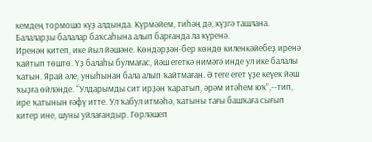кемдең тормошо күҙ алдында. Күрмәйем, тиһәң дә, күҙгә ташлана. Балаларҙы балалар баҡсаһына алып барғанда ла күренә.
Иренән китеп, ике йыл йәшәне. Көндәрҙән-бер көндө киленкәйебеҙ иренә ҡайтып төштө. Үҙ балаһы булмағас, йәш егеткә нимәгә инде ул ике балалы ҡатын. Ярай әле, уныһынан бала алып ҡайтмаған. Ә теге егет үҙе кеүек йәш ҡыҙға өйләнде. “Улдарымды сит ирҙән ҡаратып, әрәм итәһем юҡ”,--тип, ире ҡатынын ғәфү итте. Ул ҡабул итмәһә, ҡатыны тағы башҡаға сығып китер ине, шуны уйлағандыр. Гөрләшеп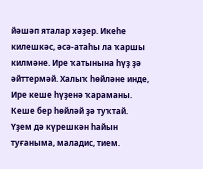йәшәп яталар хәҙер. Икеһе килешкәс, әсә-атаһы ла ҡаршы килмәне. Ире ҡатынына һүҙ ҙә әйттермәй. Халыҡ һөйләне инде, Ире кеше һүҙенә ҡараманы. Кеше бер һөйләй ҙә туҡтай. Үҙем дә күрешкән һайын туғаныма, маладис, тием.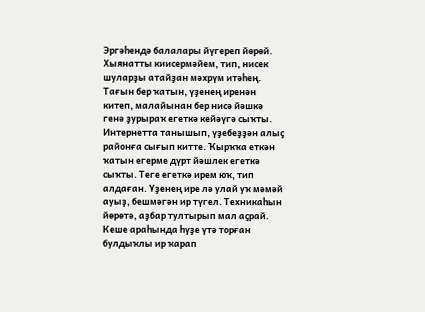Эргәһендә балалары йүгереп йөрөй. Хыянатты киисермәйем, тип, нисек шуларҙы атайҙан мәхрүм итәһең.
Тағын бер ҡатын, үҙенең иренән китеп, малайынан бер нисә йәшкә генә ҙурыраҡ егеткә кейәүгә сыҡты. Интернетта танышып, үҙебеҙҙән алыҫ районға сығып китте. Ҡырҡҡа еткән ҡатын егерме дүрт йәшлек егеткә сыҡты. Теге егеткә ирем юҡ, тип алдаған. Үҙенең ире лә улай уҡ мәмәй ауыҙ, бешмәгән ир түгел. Техникаһын йөрөтә, аҙбар тултырып мал аҫрай. Кеше араһында һүҙе үтә торған булдыҡлы ир ҡарап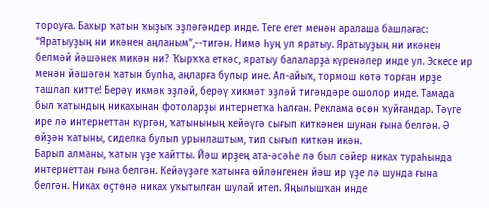тороуға. Бахыр ҡатын ҡыҙыҡ эҙләгәндер инде. Теге егет менән аралаша башлағас: “Яратыуҙың ни икәнен аңланым”,--тигән. Нимә һуң ул яратыу. Яратыуҙың ни икәнен белмәй йәшәнек микән ни? Ҡырҡҡа еткәс, яратыу балаларҙа күренәлер инде ул. Эскесе ир менән йәшәгән ҡатын булһа, аңларға булыр ине. Ап-айыҡ, тормош көтә торған ирҙе ташлап китте! Берәү икмәк эҙләй, берәү хикмәт эҙләй тигәндәре ошолор инде. Тамада был ҡатындың никахынан фотоларҙы интернетҡа һалған. Реклама өсөн ҡуйғандар. Тәүге ире лә интернеттан күргән, ҡатынының кейәүгә сығып киткәнен шунан ғына белгән. Ә өйҙән ҡатыны, сиделка булып урынлаштым, тип сығып киткән икән.
Барып алманы, ҡатын үҙе ҡайтты. Йәш ирҙең ата-әсәһе лә был сәйер никах тураһында интернеттан ғына белгән. Кейәүҙәге ҡатынға өйләнгенен йәш ир үҙе лә шунда ғына белгән. Никах өҫтөнә никах уҡытылған шулай итеп. Яңылышҡан инде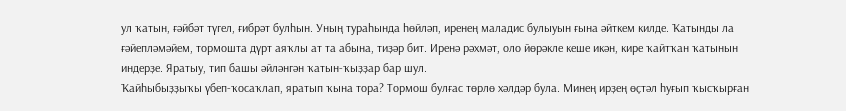ул ҡатын, ғәйбәт түгел, ғибрәт булһын. Уның тураһында һөйләп, иренең маладис булыуын ғына әйткем килде. Ҡатынды ла ғәйепләмәйем, тормошта дүрт аяҡлы ат та абына, тиҙәр бит. Иренә рәхмәт, оло йөрәкле кеше икән, кире ҡайтҡан ҡатынын индерҙе. Яратыу, тип башы әйләнгән ҡатын-ҡыҙҙар бар шул.
Ҡайһыбыҙҙыҡы үбеп-ҡосаҡлап, яратып ҡына тора? Тормош булғас төрлө хәлдәр була. Минең ирҙең өҫтәл һуғып ҡысҡырған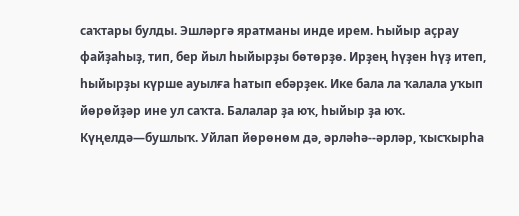саҡтары булды. Эшләргә яратманы инде ирем. Һыйыр аҫрау файҙаһыҙ, тип, бер йыл һыйырҙы бөтөрҙө. Ирҙең һүҙен һүҙ итеп, һыйырҙы күрше ауылға һатып ебәрҙек. Ике бала ла ҡалала уҡып йөрөйҙәр ине ул саҡта. Балалар ҙа юҡ, һыйыр ҙа юҡ. Күңелдә—бушлыҡ. Уйлап йөрөнөм дә, әрләһә--әрләр, ҡысҡырһа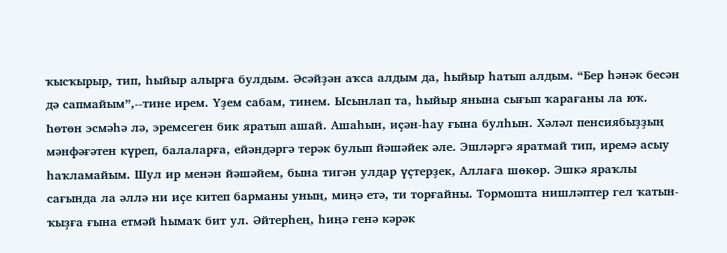ҡысҡырыр, тип, һыйыр алырға булдым. Әсәйҙән аҡса алдым да, һыйыр һатып алдым. “Бер һәнәк бесән дә сапмайым”,--тине ирем. Үҙем сабам, тинем. Ысынлап та, һыйыр янына сығып ҡарағаны ла юҡ. Һөтөн эсмәһә лә, эремсеген бик яратып ашай. Ашаһын, иҫән-һау ғына булһын. Хәләл пенсиябыҙҙың мәнфәғәтен күреп, балаларға, ейәндәргә терәк булып йәшәйек әле. Эшләргә яратмай тип, иремә асыу һаҡламайым. Шул ир менән йәшәйем, бына тигән улдар үҫтерҙек, Аллаға шөкөр. Эшкә яраҡлы сағында ла әллә ни иҫе китеп барманы уның, миңә етә, ти торғайны. Тормошта нишләптер гел ҡатын-ҡыҙға ғына етмәй һымаҡ бит ул. Әйтерһең, һиңә генә кәрәк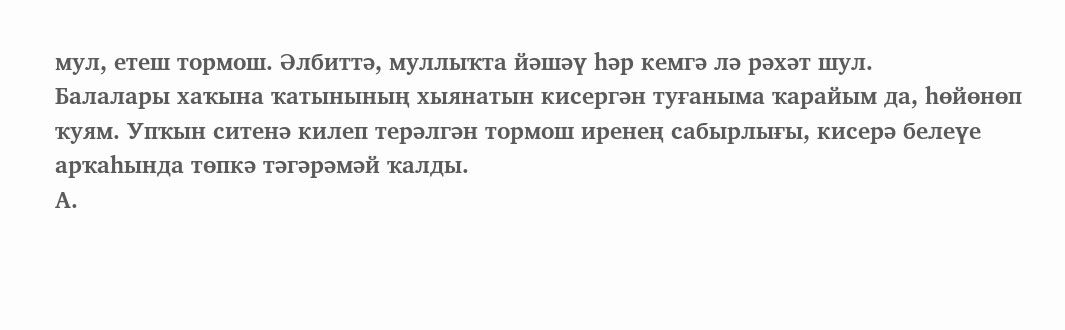мул, етеш тормош. Әлбиттә, муллыҡта йәшәү һәр кемгә лә рәхәт шул.
Балалары хаҡына ҡатынының хыянатын кисергән туғаныма ҡарайым да, һөйөнөп ҡуям. Упҡын ситенә килеп терәлгән тормош иренең сабырлығы, кисерә белеүе арҡаһында төпкә тәгәрәмәй ҡалды.
А.